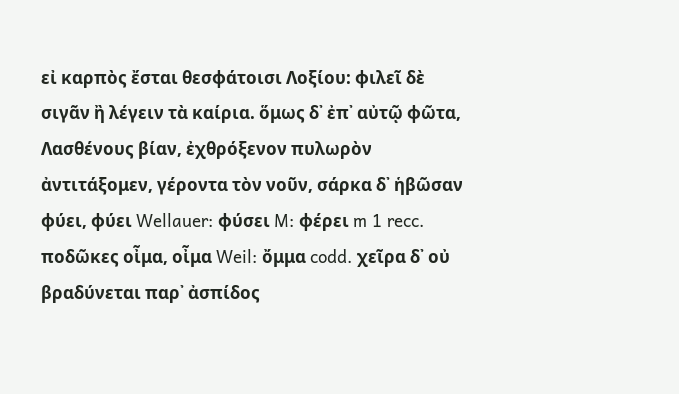εἰ καρπὸς ἔσται θεσφάτοισι Λοξίου: φιλεῖ δὲ σιγᾶν ἢ λέγειν τὰ καίρια. ὅμως δ᾽ ἐπ᾽ αὐτῷ φῶτα, Λασθένους βίαν, ἐχθρόξενον πυλωρὸν ἀντιτάξομεν, γέροντα τὸν νοῦν, σάρκα δ᾽ ἡβῶσαν φύει, φύει Wellauer: φύσει M: φέρει m 1 recc. ποδῶκες οἶμα, οἶμα Weil: ὄμμα codd. χεῖρα δ᾽ οὐ βραδύνεται παρ᾽ ἀσπίδος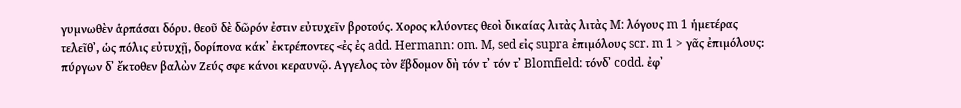γυμνωθὲν ἁρπάσαι δόρυ. θεοῦ δὲ δῶρόν ἐστιν εὐτυχεῖν βροτούς. Χορος κλύοντες θεοὶ δικαίας λιτὰς λιτὰς M: λόγους m 1 ἡμετέρας τελεῖθ᾽, ὡς πόλις εὐτυχῇ, δορίπονα κάκ᾽ ἐκτρέποντες <ἐς ἐς add. Hermann: om. M, sed εἰς supra ἐπιμόλους scr. m 1 > γᾶς ἐπιμόλους: πύργων δ᾽ ἔκτοθεν βαλὼν Ζεύς σφε κάνοι κεραυνῷ. Αγγελος τὸν ἕβδομον δὴ τόν τ᾽ τόν τ᾽ Blomfield: τόνδ᾽ codd. ἐφ᾽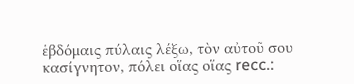ἑβδόμαις πύλαις λέξω, τὸν αὐτοῦ σου κασίγνητον, πόλει οἵας οἵας recc.: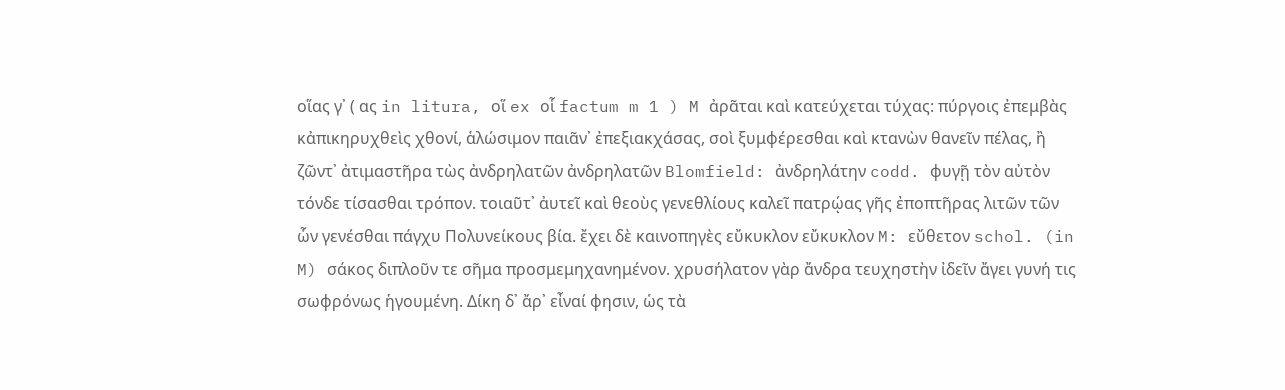οἵας γ᾽ ( ας in litura, οἵ ex οἷ factum m 1 ) M ἀρᾶται καὶ κατεύχεται τύχας: πύργοις ἐπεμβὰς κἀπικηρυχθεὶς χθονί, ἁλώσιμον παιᾶν᾽ ἐπεξιακχάσας, σοὶ ξυμφέρεσθαι καὶ κτανὼν θανεῖν πέλας, ἢ ζῶντ᾽ ἀτιμαστῆρα τὼς ἀνδρηλατῶν ἀνδρηλατῶν Blomfield: ἀνδρηλάτην codd. φυγῇ τὸν αὐτὸν τόνδε τίσασθαι τρόπον. τοιαῦτ᾽ ἀυτεῖ καὶ θεοὺς γενεθλίους καλεῖ πατρῴας γῆς ἐποπτῆρας λιτῶν τῶν ὧν γενέσθαι πάγχυ Πολυνείκους βία. ἔχει δὲ καινοπηγὲς εὔκυκλον εὔκυκλον M: εὔθετον schol. (in M) σάκος διπλοῦν τε σῆμα προσμεμηχανημένον. χρυσήλατον γὰρ ἄνδρα τευχηστὴν ἰδεῖν ἄγει γυνή τις σωφρόνως ἡγουμένη. Δίκη δ᾽ ἄρ᾽ εἶναί φησιν, ὡς τὰ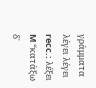γράμματα λέγει λέγει recc.: λέξει M “κατάξω δ᾽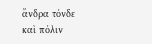ἄνδρα τόνδε καὶ πόλιν